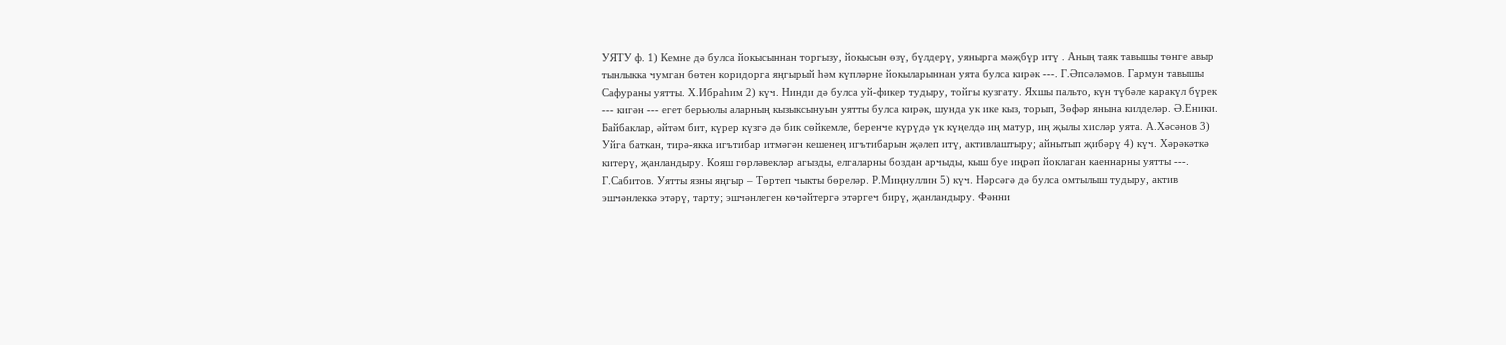УЯТУ ф. 1) Кемне дә булса йокысыннан торгызу, йокысын өзү, бүлдерү, уянырга мәҗбүр итү . Аның таяк тавышы төнге авыр тынлыкка чумган бөтен коридорга яңгырый һәм күпләрне йокыларыннан уята булса кирәк ---. Г.Әпсәләмов. Гармун тавышы Сафураны уятты. Х.Ибраһим 2) күч. Нинди дә булса уй-фикер тудыру, тойгы кузгату. Яхшы пальто, күн түбәле каракүл бүрек --- кигән --- егет берьюлы аларның кызыксынуын уятты булса кирәк, шунда ук ике кыз, торып, Зөфәр янына килделәр. Ә.Еники. Байбаклар, әйтәм бит, күрер күзгә дә бик сөйкемле, беренче күрүдә үк күңелдә иң матур, иң җылы хисләр уята. А.Хәсәнов 3) Уйга баткан, тирә-якка игътибар итмәгән кешенең игътибарын җәлеп итү, активлаштыру; айнытып җибәрү 4) күч. Хәрәкәткә китерү, җанландыру. Кояш гөрләвекләр агызды, елгаларны боздан арчыды, кыш буе иңрәп йоклаган каеннарны уятты ---. Г.Сабитов. Уятты язны яңгыр – Төртеп чыкты бөреләр. Р.Миңнуллин 5) күч. Нәрсәгә дә булса омтылыш тудыру, актив эшчәнлеккә этәрү, тарту; эшчәнлеген көчәйтергә этәргеч бирү, җанландыру. Фәнни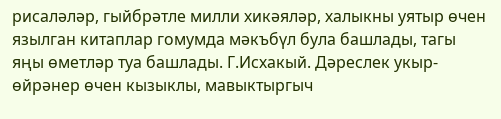рисаләләр, гыйбрәтле милли хикәяләр, халыкны уятыр өчен язылган китаплар гомумда мәкъбүл була башлады, тагы яңы өметләр туа башлады. Г.Исхакый. Дәреслек укыр-өйрәнер өчен кызыклы, мавыктыргыч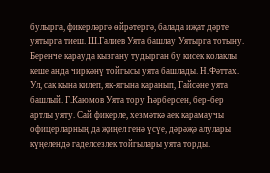булырга, фикерләргә өйрәтергә, балада иҗат дәрте уятырга тиеш. Ш.Галиев Уята башлау Уятырга тотыну. Беренче карауда кызгану тудырган бу кисек колаклы кеше анда чиркәнү тойгысы уята башлады. Н.Фәттах. Ул, сак кына килеп, як-ягына каранып, Гайсәне уята башлый. Г.Каюмов Уята тору Һәрберсен, бер-бер артлы уяту. Сай фикерле, хезмәткә аек карамаучы офицерларның да җиңел генә үсүе, дәрәҗә алулары күңелендә гаделсезлек тойгылары уята торды.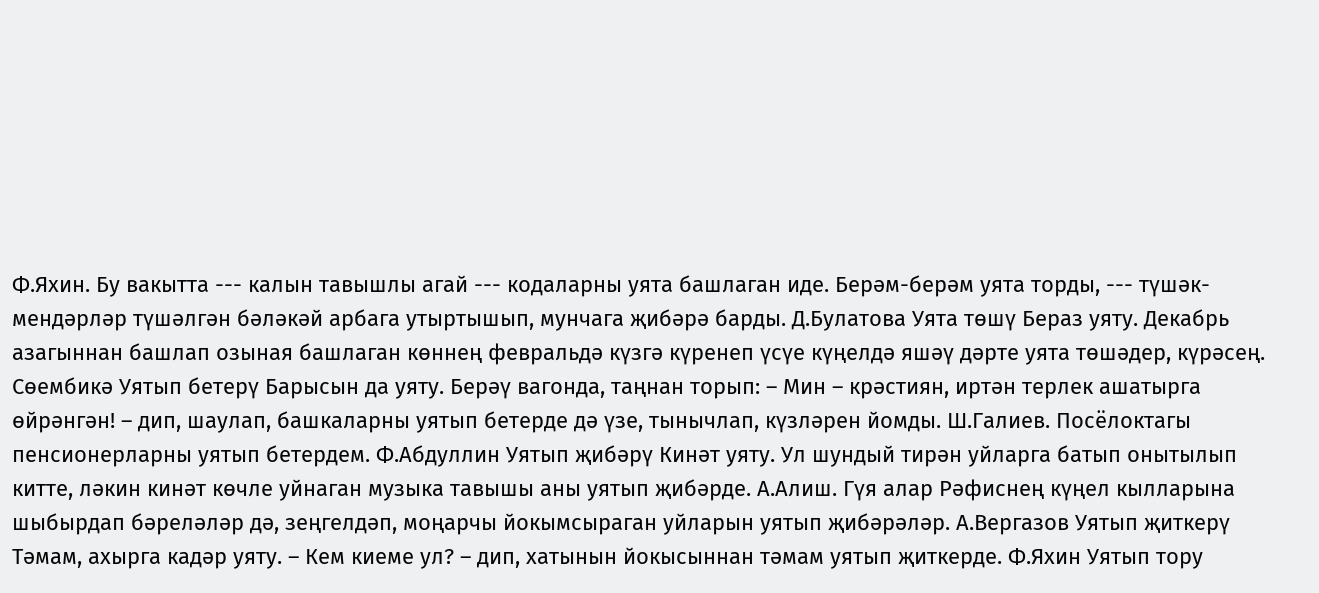Ф.Яхин. Бу вакытта --- калын тавышлы агай --- кодаларны уята башлаган иде. Берәм-берәм уята торды, --- түшәк-мендәрләр түшәлгән бәләкәй арбага утыртышып, мунчага җибәрә барды. Д.Булатова Уята төшү Бераз уяту. Декабрь азагыннан башлап озыная башлаган көннең февральдә күзгә күренеп үсүе күңелдә яшәү дәрте уята төшәдер, күрәсең. Сөембикә Уятып бетерү Барысын да уяту. Берәү вагонда, таңнан торып: – Мин – крәстиян, иртән терлек ашатырга өйрәнгән! – дип, шаулап, башкаларны уятып бетерде дә үзе, тынычлап, күзләрен йомды. Ш.Галиев. Посёлоктагы пенсионерларны уятып бетердем. Ф.Абдуллин Уятып җибәрү Кинәт уяту. Ул шундый тирән уйларга батып онытылып китте, ләкин кинәт көчле уйнаган музыка тавышы аны уятып җибәрде. А.Алиш. Гүя алар Рәфиснең күңел кылларына шыбырдап бәреләләр дә, зеңгелдәп, моңарчы йокымсыраган уйларын уятып җибәрәләр. А.Вергазов Уятып җиткерү Тәмам, ахырга кадәр уяту. – Кем киеме ул? – дип, хатынын йокысыннан тәмам уятып җиткерде. Ф.Яхин Уятып тору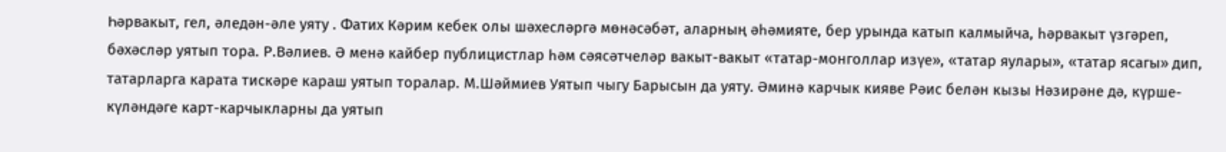Һәрвакыт, гел, әледән-әле уяту . Фатих Кәрим кебек олы шәхесләргә мөнәсәбәт, аларның әһәмияте, бер урында катып калмыйча, һәрвакыт үзгәреп, бәхәсләр уятып тора. Р.Вәлиев. Ә менә кайбер публицистлар һәм сәясәтчеләр вакыт-вакыт «татар-монголлар изүе», «татар яулары», «татар ясагы» дип, татарларга карата тискәре караш уятып торалар. М.Шәймиев Уятып чыгу Барысын да уяту. Әминә карчык кияве Рәис белән кызы Нәзирәне дә, күрше-күләндәге карт-карчыкларны да уятып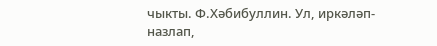чыкты. Ф.Хәбибуллин. Ул, иркәләп-назлап,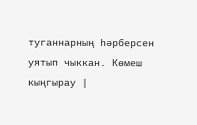туганнарның һәрберсен уятып чыккан. Көмеш кыңгырау |